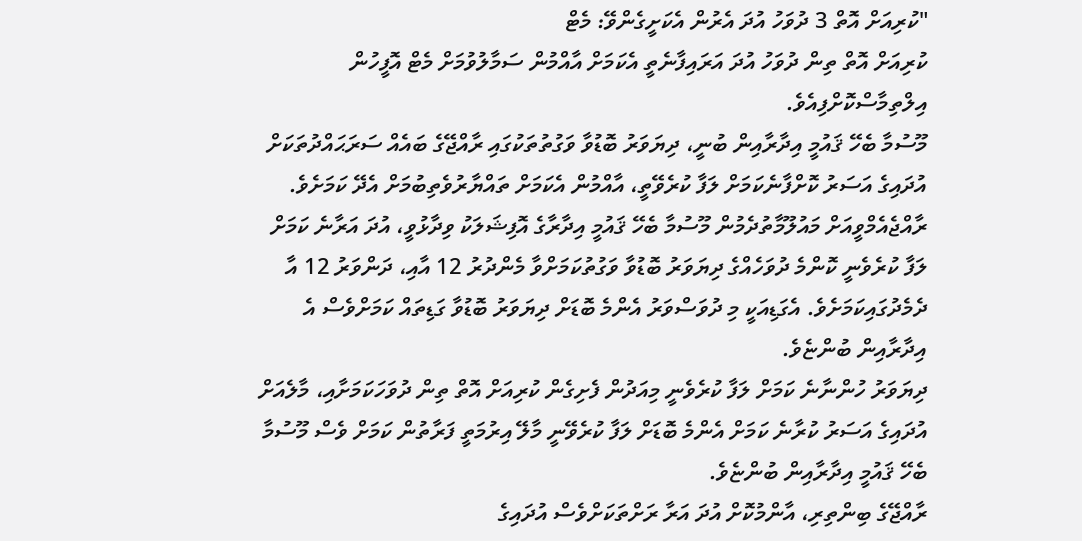"ކުރިއަށް އޮތް 3 ދުވަހު އުދަ އެރުން އެކަށީގެންވޭ: މެޓް
ކުރިއަށް އޮތް ތިން ދުވަހު އުދަ އަރައިފާނެތީ އެކަމަށް އާއްމުން ސަމާލުވުމަށް މެޓް އޮފީހުން އިލްތިމާސްކޮށްފިއެވެ.
މޫސުމާ ބެހޭ ޤައުމީ އިދާރާއިން ބުނީ، ދިޔަވަރު ބޮޑުވާ ވަގުތުތަކުގައި ރާއްޖޭގެ ބައެއް ސަރަޙައްދުތަކަށް އުދައިގެ އަސަރު ކޮށްފާނެކަމަށް ލަފާ ކުރެވޭތީ، އާއްމުން އެކަމަށް ތައްޔާރުވެތިބުމަށް އެދޭ ކަމަށެވެ.
ރާއްޖެއެމްވީއަށް މައުލޫމާތުދެމުން މޫސުމާ ބެހޭ ޤައުމީ އިދާރާގެ އޮފިޝަލަކު ވިދާޅުވީ، އުދަ އަރާނެ ކަމަށް ލަފާ ކުރެވެނީ ކޮންމެ ދުވަހެއްގެ ދިޔަވަރު ބޮޑުވާ ވަގުތުކަމަށްވާ މެންދުރު 12 އާއި، ދަންވަރު 12 އާ ދެމެދުގައިކަމަށެވެ. އެގަޑިއަކީ މި ދުވަސްވަރު އެންމެ ބޮޑަށް ދިޔަވަރު ބޮޑުވާ ގަޑިތައް ކަމަށްވެސް އެ އިދާރާއިން ބުންޏެވެ.
ދިޔަވަރު ހުންނާނެ ކަމަށް ލަފާ ކުރެވެނީ މިއަދުން ފެށިގެން ކުރިއަށް އޮތް ތިން ދުވަހަކަމަށާއި، މާލެއަށް އުދައިގެ އަސަރު ކުރާނެ ކަމަށް އެންމެ ބޮޑަށް ލަފާ ކުރެވޭނީ މާލޭ އިރުމަތީ ފަރާތުން ކަމަށް ވެސް މޫސުމާ ބެހޭ ޤައުމީ އިދާރާއިން ބުންޏެވެ.
ރާއްޖޭގެ ބިންތިރި، އާންމުކޮށް އުދަ އަރާ ރަށްތަކަށްވެސް އުދައިގެ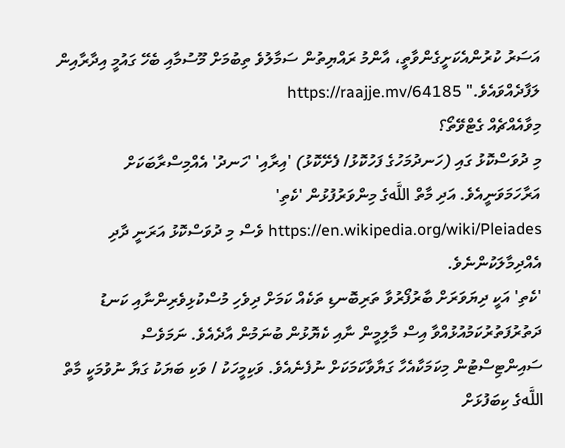އަސަރު ކުރުންއެކަށީގެންވާތީ، އާންމު ރައްޔިތުން ސަމާލުވެ ތިބުމަށް މޫސުމާއި ބެހޭ ގައުމީ އިދާރާއިން ލަފާދެއްވައެވެ." https://raajje.mv/64185
މިވާއެއްޗެއް ގެޓްވޭތޯ؟
މި ދުވަސްކޮޅު ގައި (ހަނދުމަހުގެ ފަހުކޮޅު/ ފެށޭކޮޅު) 'އިރާއި' 'ހަނދު' އެއްމިސްރާބަކަށް އަރާހަމަވަނީއެވެ. އަދި މާތް اللَّهގެ މިންވަރުފުޅުން 'ކެތި' https://en.wikipedia.org/wiki/Pleiades ވެސް މި ދުވަސްކޮޅު އަރަނީ ދާދި އެއްދިމާލަކުންނެވެ.
'ކެތި' އަކީ ދިޔަވަރަށް ބާރުފޯރުވާ ތަރިބޮނޑި ތަކެއް ކަމަށް ދިވެހި މުސްކުޅިވެރިންނާއި ކަނޑު ދަތުރުފަތުރުކަމުއުޅުއްވާ އިސް މާލިމީން ނާއި ކެޔޮޅުން ބުނަމުން އާދެއެވެ. ނަމަވެސް ސައިންޓިސްޓުން މިކަމަކާއެހާ ގަޔާވާކަމަކަށް ނުފެނެއެވެ. ވަކިމީހަކު / ވަކި ބަޔަކު ގަޔާ ނުވުމަކީ މާތް اللَّهގެ ކިބަފުޅަށް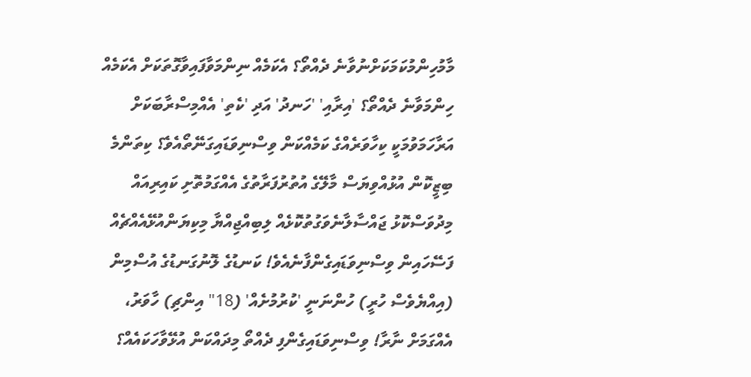މާމުހިންމުކަމަކަށްނުވާނެ ދެއްތޯ؟ އެކަމެއް ނިންމަވާފައިވާގޮތަކަށް އެކަމެއް ހިންމަވާނެ ދެއްތޯ؟ 'އިރާއި' 'ހަނދު' އަދި 'ކެތި' އެއްމިސްރާބަކަށް އަރާހަމަވުމަކީ ކިހާވަރެއްގެ ކަމެއްކަން ވިސްނިވަޑައިގަނޭތޯއެވެ؟ ކިތަންމެ ބިޒީކޮން އުޅުއްވިޔަސް މާލޭގެ އުތުރުފަރާތުގެ އެއްގަމުތޮށި ކައިރިއައް މިދުވަސްކޮޅު ޖައްސާލާނެވަގުތުކޮޅެއް ލިބިއްޖިއްޔާ މިކިޔަންއުޅޭއެއްޗެއް ފަސޭހައިން ވިސްނިވަޑައިގެންފާނެއެވެ! ކަނޑުގެ ލޮނުގަނޑުގެ އުސްމިން (އިއްޔެވެސް ހުރީ) ހުންނަނީ 'ކުރުމުށެއް' (18" އިންޗި) ހާވަރު، އެއްގަމަށް ނާރާ! ވިސްނިވަޑައިގެންފި ދެއްތޯ މިދައްކަން އުޅޭވާހަކައެއް؟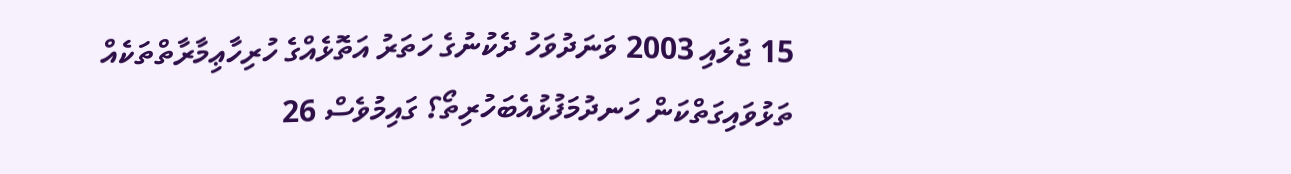15 ޖުލައި 2003 ވަނަދުވަހު ދެކުނުގެ ހަތަރު އަތޮޅެއްގެ ހުރިހާޢިމާރާތްތަކެއް ތަޅުވައިގަތްކަން ހަނދުމަފުޅުއެބަހުރިތޯ؟ ގައިމުވެސް 26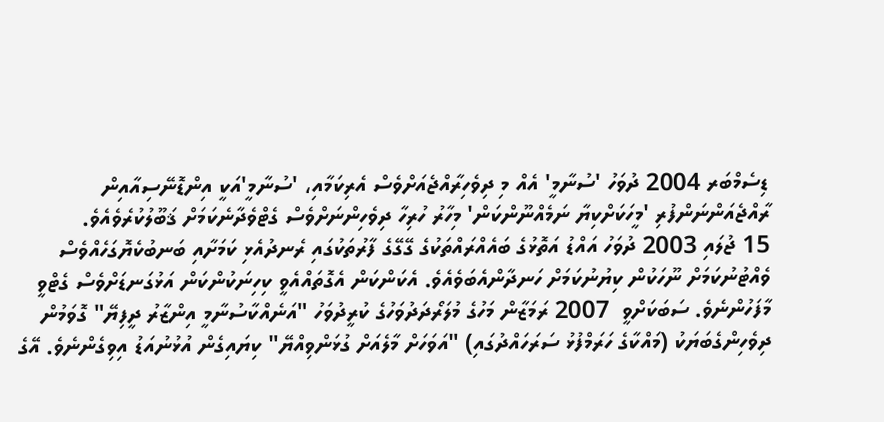ޑިސެމްބަރ 2004 ދުވަހު 'ސުނާމީ' އެއް މި ދިވެހިރާއްޖެއަށްވެސް އެރިކަމާއި، 'ސުނާމީ'އަކީ އިންޑޮނޭސިއާއިން ރާއްޖެއަންނަންފުރި 'މީހަކަށްކިޔާ ނަމެއްނޫންކަން' މިހާރު ހުރިހާ ދިވެހިންނަށްވެސް ގެޓްވެދާނެކަމަށް ޤަބޫލުކުރެވެއެވެ.
15 ޖުލައި 2003 ދުވަހު އައްޑު އަތޮޅުގެ ބައެއްރައްތަކުގެ ގޭގޭގެ ފާރުތަކުގައި ރެނދުއެޅި ކަމަށާއި ބަނބުކެޔޮގަހެއްވެސް ވެއްޓުނުކަމަށް ނޫހަކުން ކިޔުނުކަމަށް ހަނދާންއެބަވެއެވެ. އެކަންކަން އެގޮތައްއެވީ ކިހިނަކުންކަން އަޅުގަނޑަށްވެސް ގެޓްވީ މާފަހުންނެވެ. ސަބަކަށްވީ  2007 ރަމަޒާން މަހުގެ މުލަރޯދަދުވަހުގެ ކުރީދުވަހު "އަނެއްކާސުނާމީ އިންޒާރު ދީފިޔޭ" ގޮވަމުން ދިވެހިންގެބަޔަކު (މައްކާގެ ހަރަމްފުޅު ސަރަހައްދުގައި) "އަވަހަށް މާލެއަށް ގުޅަންވިއްޔޭ" ކިޔައިގެން އުޅުނުއަޑު އިވިގެންނެވެ. އޭގެ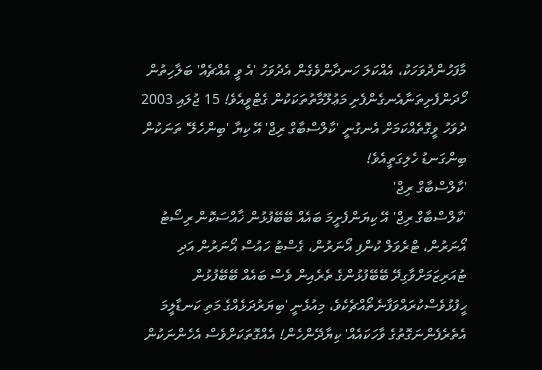މާފަހުންދުވަހަކު، އެއްކަލަ ހަނދާންވެގެން އެދުވަހު 'އެ ވީ އެއްޗެއް' ބަލާހިތުން ހޯދަންފެށިތަނާއެނގެންފެށި މަޢުލޫމާތުތަކަކުން ގެޓްވީއެވެ! 15 ޖުލައި 2003 ދުވަހު ވީގޮތެއްކަމަށް އެނގުނީ 'ކާލްސްބާގް ރިޖް' އޭ ކިޔާ 'ބިންހެލޭ' ތަނަކުން ބިންގަނޑު ހެލިގަތީއެވެ!
'ކާލްސްބާގް ރިޖް'
'ކާލްސްބާގް ރިޖް' އޭ ކިޔަންފެށީމަ ބައެއް ބޭބޭފުޅުން ޚާއްސަކޮން ރިސޯޓު އޯނަރުން، ޓްރެވަލް ކުންފި އޯނަރުން، ގެސްޓު ހައުސް އޯނަރުން އަދި ޓުއަރިޒަމަށްވާގިދޭ ބޭބޭފުޅުންގެ ތެރެއިން ވެސް ބައެއް ބޭބޭފުޅުން ހީފުޅުވެސްކުރައްވަފާނެތޯއްޗެކެވެ، މިއުޅެނީ 'ބިޔަރުދަޅެއްގެ މަތި ކަނޑާލީމަ އެތެރެފެންނަގޮތުގެ ވާހަކައެއް' ކިޔާދޭންހެން! އެއްގޮތަކަށްވެސް އެހެންނަކުން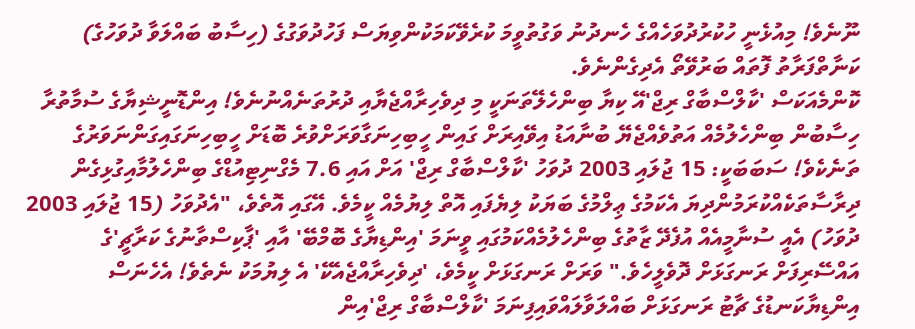ނޫނެވެ! މިއުޅެނީ ހުކުރުދުވަހެއްގެ ހެނދުނު ވަގުތުވީމަ ކުރެވޭކަމަކުންވިޔަސް ފަހުދުވަގުގެ (ހިސާބު ބައްލަވާ ދުވަހުގެ) ކަނާތްފަރާތު ފޮތައް ބަރުވޭތޯ އެދިގެންނެވެ.
ކޮންމެއަކަސް 'ކާލްސްބާގް ރިޖް'އޭ ކިޔާ ބިންހެލޭތަނަކީ މި ދިވެހިރާއްޖެޔާއި ދުރުތަނެއްނުނެވެ! އިންޑޮނީޝިޔާގެ ސުމާތުރާ ހިސާބުން ބިންހެލުމެއް އަތުވެއްޖެޔޭ ބުނާއަޑު އިވޭއިރަށް ގައިން ހީބިހިނަގާވަރަށްވުރެ ބޮޑަށް ހީބިހިނަގައިގަންނަވަރުގެ ތަނެކެވެ! ސަބަބަކީ: 15 ޖުލައި 2003 ދުވަހު 'ކާލްސްބާގް ރިޖް' އަށް އައި 7.6 މެގްނިޓިއުޑްގެ ބިންހެލުމާއިގުޅިގެން ދިރާސާތަކެއްކުރަމުންދިޔަ އެކަމުގެ ޢިލްމުގެ ބަޔަކު ލިޔެފައި އޮތް ލިޔުމެއް ކީމެވެ. އޭގައި އޮތެވެ، "އެދުވަހު (15 ޖުލައި 2003 ދުވަހު) އެއީ ސުނާމީއެއް އުފެދޭ ޒާތުގެ ބިންހެލުމެއްކަމުގައި ވީނަމަ 'އިންޑިޔާގެ ބޮމްބޭ' އާއި 'ޕާކިސްތާނުގެ ކަރާޗީ'ގެ އައްސޭރިފަށް ރަނގަޅަށް ދޮވެލީހެވެ." ވަރަށް ރަނގަޅަށް ކީމެވެ، 'ދިވެހިރާއްޖެއެކޭ' އެ ލިޔުމަކު ނެތެވެ! އެހެނަސް އިންޑިޔާކަނޑުގެ ޗާޓު ރަނގަޅަށް ބައްލަވާލައްވައިފިނަމަ 'ކާލްސްބާގް ރިޖް'އިން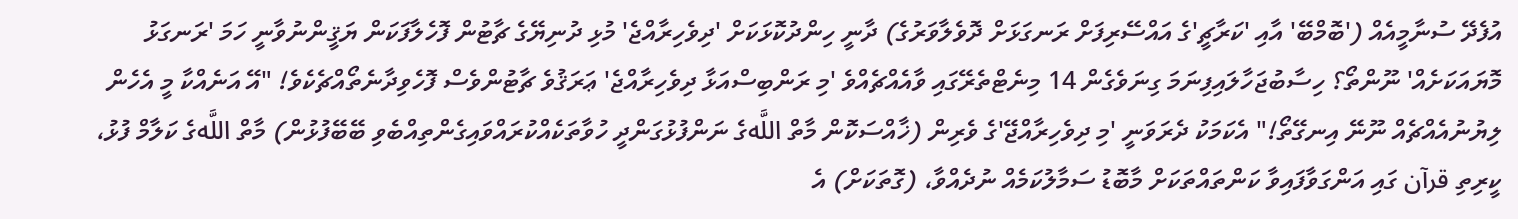އުފެދޭ ސުނާމީއެއް ('ބޮމްބޭ' އާއި 'ކަރާޗީ'ގެ އައްސޭރިފަށް ރަނގަޅަށް ދޮވެލާވަރުގެ) ދާނީ ހިންދުކޮޅަކަށް 'ދިވެހިރާއްޖެ' މުޅި ދުނިޔޭގެ ޗާޓުން ފޮހެލާފަކަން ޔަޤީންނުވާނީ ހަމަ 'ރަނގަޅު މޮޔައަކަށެއް' ނޫންތޯ؟ ހިސާބުޖަހާލައިފިނަމަ ގިނަވެގެން 14 މިނެޓްތެރޭގައި ވާއެއްޗެއްވެ 'މި ރަންބިސްއަޅާ ދިވެހިރާއްޖެ' ޢަރަޤުވެ ޗާޓުންވެސް ފޮހެވިދާނެތޯއްޗެކެވެ! "އޭ އަނެއްކާ މީ އެހެން ލިޔުނުއެއްޗެއް ނޫނޭ އިނގޭތޯ!" އެކަމަކު ދެރަވަނީ 'މި ދިވެހިރާއްޖޭ'ގެ ވެރިން (ޚާއްސަކޮން މާތް اللَّهގެ ނަންފުޅުގަންދީ ހުވާތަކެއްކުރައްވައިގެންތިއްބެވި ބޭބޭފުޅުން) މާތް اللَّهގެ ކަލާމް ފުޅު، ކީރިތި قرآن ގައި އަންގަވާފައިވާ ކަންތައްތަކަށް މާބޮޑު ސަމާލުކަމެއް ނުދެއްވާ، (ގޮތަކަށް) އެ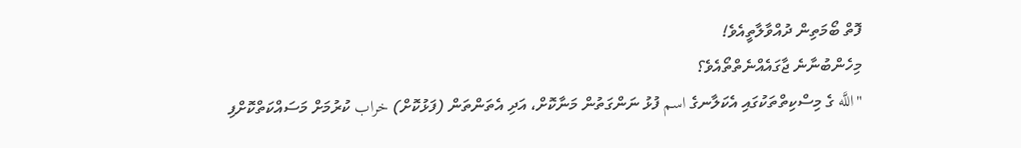ފޮތް ބޯމަތިން ދުއްވާލާތީއެވެ!
މިހެންބުނާނެ ޖާގައެއްނެތްތޯއެވެ؟
"اللَّه ގެ މިސްކިތްތަކުގައި އެކަލާނގެ اسم ފުޅު ނަންގަތުން މަނާކޮށް، އަދި އެތަންތަން (ފަޅުކޮށް) خراب ކުރުމަށް މަސައްކަތްކޮށްފި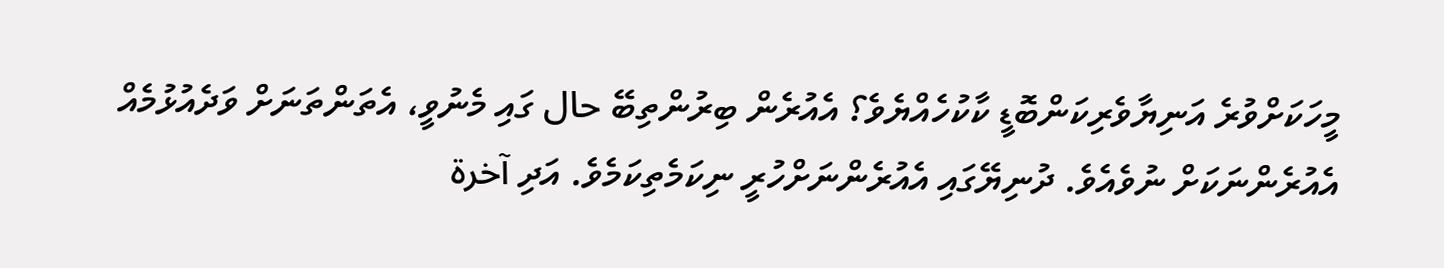މީހަކަށްވުރެ އަނިޔާވެރިކަންބޮޑީ ކާކުހެއްޔެވެ؟ އެއުރެން ބިރުންތިބޭ حال ގައި މެނުވީ، އެތަންތަނަށް ވަދެއުޅުމެއް އެއުރެންނަކަށް ނުވެއެވެ. ދުނިޔޭގައި އެއުރެންނަށްހުރީ ނިކަމެތިކަމެވެ. އަދި آخرة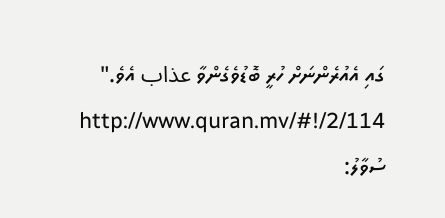ގައި އެއުރެންނަށް ހުރީ ބޮޑުވެގެންވާ عذاب އެވެ." http://www.quran.mv/#!/2/114
ސުވާލު: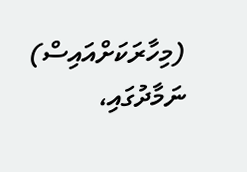(މިހާރަކަށްއައިސް) ނަމާދުގައި،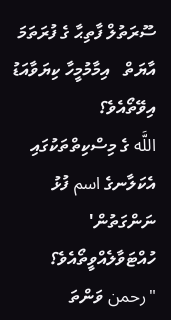ސޫރަތުލް ފާތިޙާ ގެ ފުރަތަމަ އާޔަތް   އިމާމުމީހާ ކިޔަވާއަޑު އިވޭތޯއެވެ؟
اللَّه ގެ މިސްކިތްތަކުގައި އެކަލާނގެ اسم ފުޅު ނަންގަތުން' ހުއްޓަވާލެއްވީތޯއެވެ؟
"رحمن ވަންތަ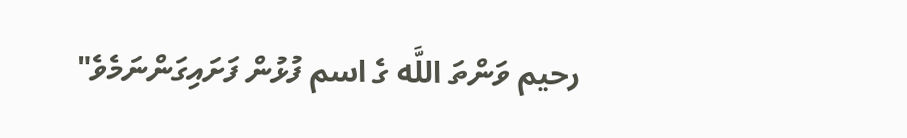رحيم ވަންތަ اللَّه ގެ اسم ފުޅުން ފަށައިގަންނަމެވެ"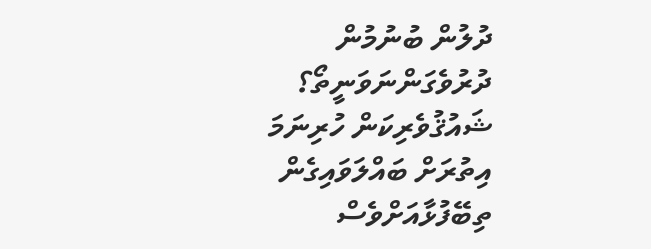ދުލުން ބުނުމުން ދުރުވެގަންނަވަނީތޯ؟
ޝައުޤުވެރިކަން ހުރިނަމަ އިތުރަށް ބައްލަވައިގެން ތިބޭފުޅާއަށްވެސް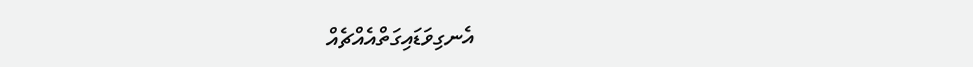އެނގިވަޑައިގަތްއެއްޗެއް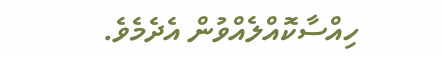ހިއްސާކޮއްލެއްވުން އެދެމެވެ.